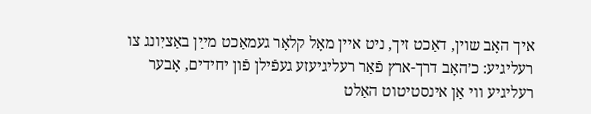איך האָב שוין, דאַכט זיך, ניט איין מאָל קלאָר געמאַכט מײַן באַציִונג צו רעליגיע: כ׳האָב דרך-ארץ פֿאַר רעליגיעזע געפֿילן פֿון יחידים, אָבער רעליגיע ווי אַן אינסטיטוט האַלט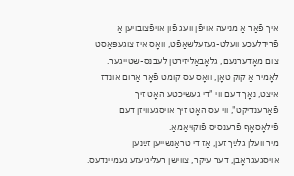איך פֿאַר אַ מניעה אויפֿן וועג פֿון אויפֿצובויען אַ פֿרידלעכע וועלט-געזעלשאַפֿט, וואָס איז צוגעפּאַסט צום מאָדערנעם, גלאָבאַליזירטן לעבנס-שטייגער. לאָמיר אַ קוק טאָן, וואָס עס קומט פֿאָר אַרום אונדז איצט, נאָך דעם ווי "די געשיכטע האָט זיך פֿאַרענדיקט", ווי עס האָט זיך אויסגעוויזן דעם פֿילאָסאָף פֿרענסיס פֿוקוּיאַמאַ.
מיר וועלן גלײַך זען, אַז די טראַנשייען זײַנען אויסגעגראָבן, דער עיקר, צווישן רעליגיעזע געמיינדעס.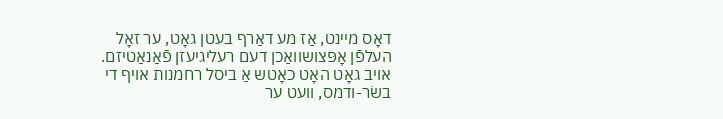דאָס מיינט, אַז מע דאַרף בעטן גאָט, ער זאָל העלפֿן אָפּצושוואַכן דעם רעליגיעזן פֿאַנאַטיזם. אויב גאָט האָט כאָטש אַ ביסל רחמנות אויף די בשׂר-ודמס, וועט ער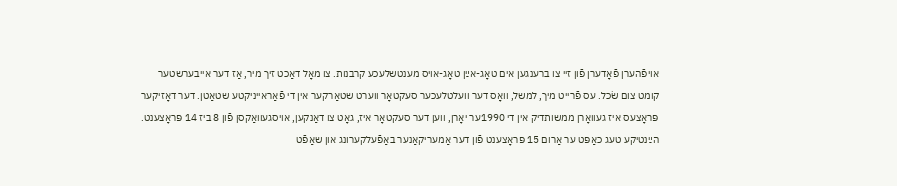אויפֿהערן פֿאָדערן פֿון זיי צו ברענגען אים טאָג-אײַן טאָג-אויס מענטשלעכע קרבנות. צו מאָל דאַכט זיך מיר, אַז דער אייבערשטער קומט צום שׂכל. עס פֿרייט מיך, למשל, וואָס דער וועלטלעכער סעקטאָר ווערט שטאַרקער אין די פֿאַראייניקטע שטאַטן. דער דאָזיקער פּראָצעס איז געוואָרן ממשותדיק אין די 1990ער יאָרן, ווען דער סעקטאָר איז, גאָט צו דאַנקען, אויסגעוואַקסן פֿון 8 ביז 14 פּראָצענט. הײַנטיקע טעג כאַפּט ער אַרום 15 פּראָצענט פֿון דער אַמעריקאַנער באַפֿעלקערונג און שאַפֿט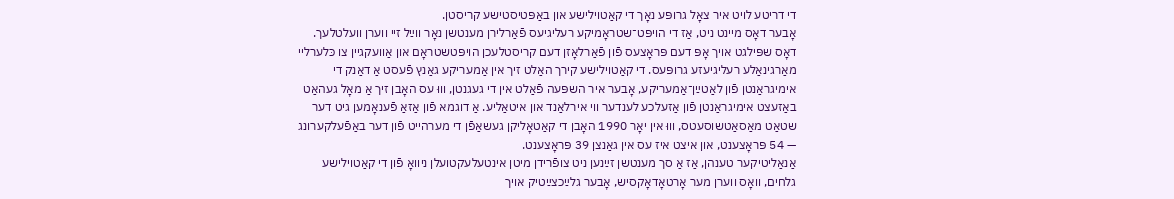די דריטע לויט איר צאָל גרופּע נאָך די קאַטוילישע און באַפּטיסטישע קריסטן.
אָבער דאָס מיינט ניט, אַז די הויפּט־שטראָמיקע רעליגיעס פֿאַרלירן מענטשן נאָר ווײַל זיי ווערן וועלטלעך. דאָס שפּילגט אויך אָפּ דעם פּראָצעס פֿון פֿאַרלאָזן דעם קריסטלעכן הויפּטשטראָם און אַוועקגיין צו כּלערליי מאַרגינאַלע רעליגיעזע גרופּעס. די קאַטוילישע קירך האַלט זיך אין אַמעריקע גאַנץ פֿעסט אַ דאַנק די אימיגראַנטן פֿון לאַטײַן־אַמעריקע, אָבער איר השפּעה פֿאַלט אין די געגנטן, וווּ עס האָבן זיך אַ מאָל געהאַט באַזעצט אימיגראַנטן פֿון אַזעלכע לענדער ווי אירלאַנד און איטאַליע. אַ דוגמא פֿון אַזאַ פֿענאָמען גיט דער שטאַט מאַסאַטשוסעטס, וווּ אין יאָר 1990 האָבן די קאַטאָליקן געשאַפֿן די מערהייט פֿון דער באַפֿעלקערונג — 54 פּראָצענט, און איצט איז עס אין גאַנצן 39 פּראָצענט.
אַנאַליטיקער טענהן, אַז אַ סך מענטשן זײַנען ניט צופֿרידן מיטן אינטעלעקטועלן ניוואָ פֿון די קאַטוילישע גלחים, וואָס ווערן מער אָרטאָדאָקסיש, אָבער גלײַכצײַטיק אויך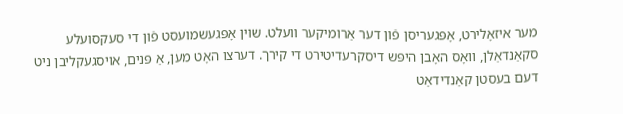מער איזאָלירט, אָפּגעריסן פֿון דער אַרומיקער וועלט. שוין אָפּגעשמועסט פֿון די סעקסועלע סקאַנדאַלן, וואָס האָבן היפּש דיסקרעדיטירט די קירך. דערצו האָט מען, אַ פּנים, אויסגעקליבן ניט דעם בעסטן קאַנדידאַט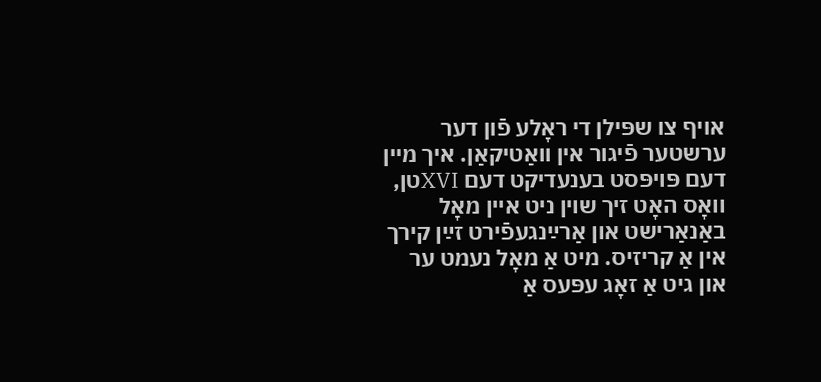אויף צו שפּילן די ראָלע פֿון דער ערשטער פֿיגור אין וואַטיקאַן. איך מיין דעם פּויפּסט בענעדיקט דעם XVIטן, וואָס האָט זיך שוין ניט איין מאָל באַנאַרישט און אַרײַנגעפֿירט זײַן קירך אין אַ קריזיס. מיט אַ מאָל נעמט ער און גיט אַ זאָג עפּעס אַ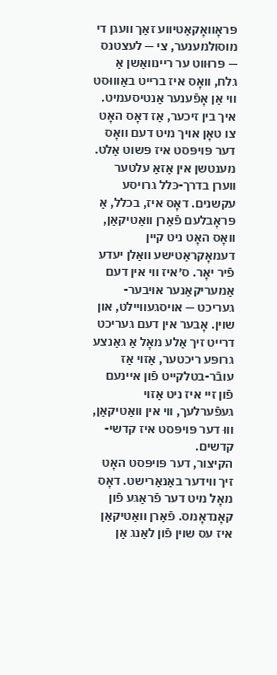פּראָוואָקאַטיווע זאַך וועגן די מוסולמענער, צי — לעצטנס — פּרוּווט ער ריינוואַשן אַ גלח, וואָס איז ברייט באַוווּסט ווי אַן אָפֿענער אַנטיסעמיט.
איך בין זיכער, אַז דאָס האָט צו טאָן אויך מיט דעם וואָס דער פּויפּסט איז פּשוט אַלט. מענטשן אין אַזאַ עלטער ווערן בדרך-כּלל גרויסע עקשנים. דאָס איז, בכלל, אַ פּראָבלעם פֿאַרן וואַטיקאַן, וואָס האָט ניט קיין דעמאָקראַטישע וואַלן יעדע פֿיר יאָר. ס׳איז ווי אין דעם אַמעריקאַנער אויבער-געריכט — אויסגעוויילט, און שוין. אָבער אין דעם געריכט דרייט זיך אַלע מאָל אַ גאַנצע גרופּע ריכטער, אַזוי אַז עובֿר-בטלקייט פֿון איינעם פֿון זיי איז ניט אַזוי געפֿערלעך, ווי אין וואַטיקאַן, וווּ דער פּויפּסט איז קדשי-קדשים.
הקיצור, דער פּויפּסט האָט זיך ווידער באַנאַרישט. דאָס מאָל מיט דער פֿראַגע פֿון קאָנדאָמס. פֿאַרן וואַטיקאַן איז עס שוין פֿון לאַנג אַן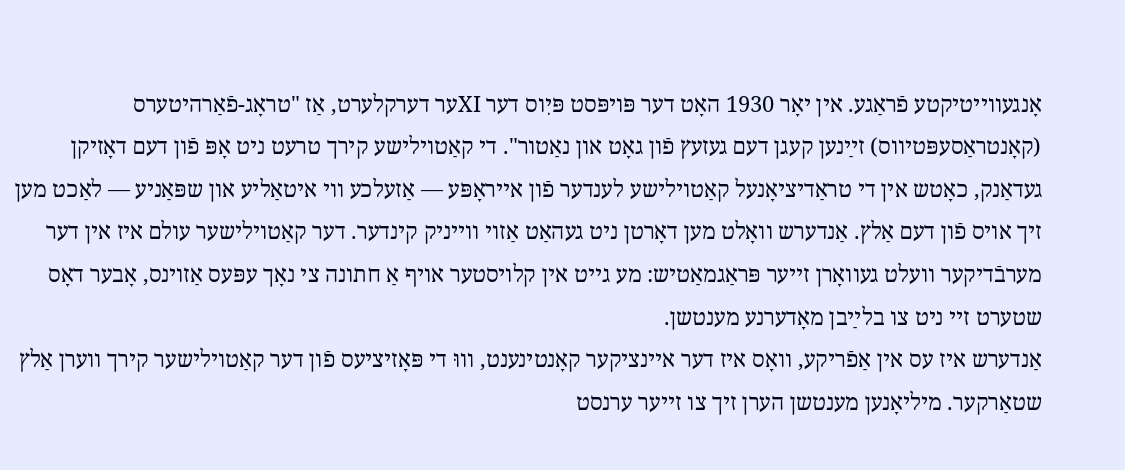אָנגעווייטיקטע פֿראַגע. אין יאָר 1930 האָט דער פּויפּסט פּיִוס דער XIער דערקלערט, אַז "טראָג-פֿאַרהיטערס (קאָנטראַסעפּטיווס) זײַנען קעגן דעם געזעץ פֿון גאָט און נאַטור". די קאַטוילישע קירך טרעט ניט אָפּ פֿון דעם דאָזיקן געדאַנק, כאָטש אין די טראַדיציאָנעל קאַטוילישע לענדער פֿון אייראָפּע — אַזעלכע ווי איטאַליע און שפּאַניע — לאַכט מען זיך אויס פֿון דעם אַלץ. אַנדערש וואָלט מען דאָרטן ניט געהאַט אַזוי ווייניק קינדער. דער קאַטוילישער עולם איז אין דער מערבֿדיקער וועלט געוואָרן זייער פּראַגמאַטיש: מע גייט אין קלויסטער אויף אַ חתונה צי נאָך עפּעס אַזוינס, אָבער דאָס שטערט זיי ניט צו בלײַבן מאָדערנע מענטשן.
אַנדערש איז עס אין אַפֿריקע, וואָס איז דער איינציקער קאָנטינענט, וווּ די פּאָזיציעס פֿון דער קאַטוילישער קירך ווערן אַלץ שטאַרקער. מיליאָנען מענטשן הערן זיך צו זייער ערנסט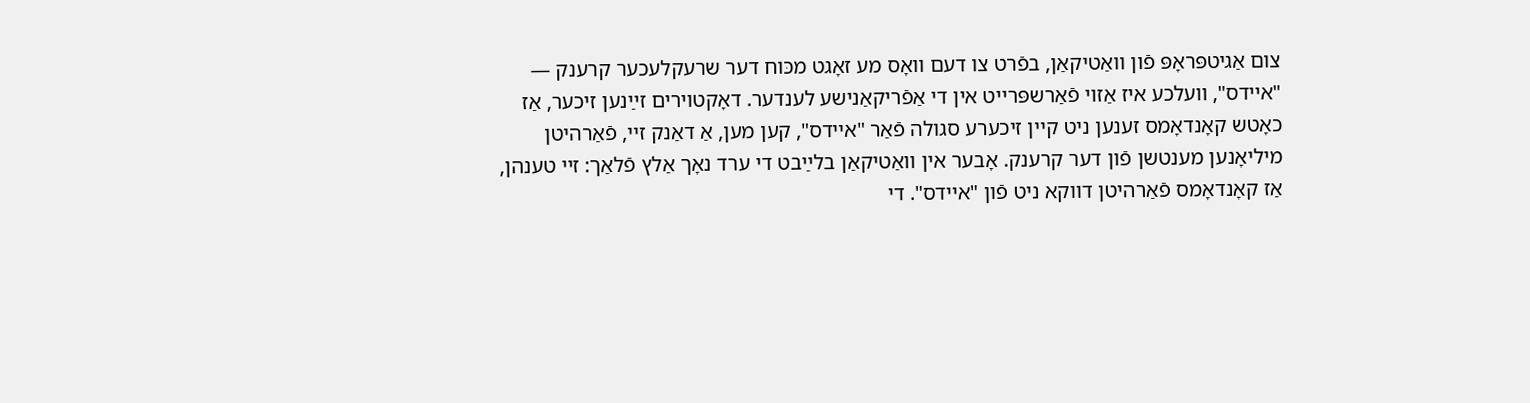צום אַגיטפּראָפּ פֿון וואַטיקאַן, בפֿרט צו דעם וואָס מע זאָגט מכּוח דער שרעקלעכער קרענק — "איידס", וועלכע איז אַזוי פֿאַרשפּרייט אין די אַפֿריקאַנישע לענדער. דאָקטוירים זײַנען זיכער, אַז כאָטש קאָנדאָמס זענען ניט קיין זיכערע סגולה פֿאַר "איידס", קען מען, אַ דאַנק זיי, פֿאַרהיטן מיליאָנען מענטשן פֿון דער קרענק. אָבער אין וואַטיקאַן בלײַבט די ערד נאָך אַלץ פֿלאַך: זיי טענהן, אַז קאָנדאָמס פֿאַרהיטן דווקא ניט פֿון "איידס". די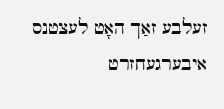זעלבע זאַך האָט לעצטנס איבערגעחזרט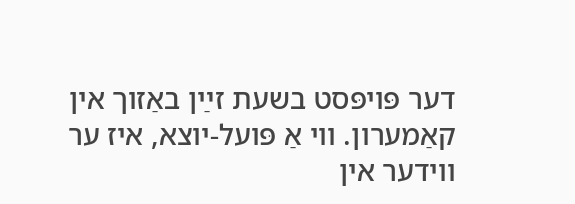דער פּויפּסט בשעת זײַן באַזוך אין קאַמערון. ווי אַ פּועל-יוצא, איז ער ווידער אין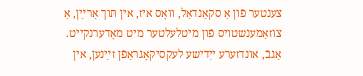צענטער פֿון אַ סקאַנדאַל, וואָס איז, אין תּוך אַרײַן, אַ צוזאַמענשטויס פֿון מיטלעלטער מיט מאָדערנקייט.
אַגבֿ, אונדזערע ייִדישע לעקסיקאָגראַפֿן זײַנען, אין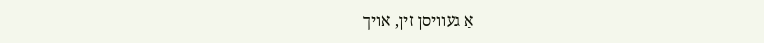אַ געוויסן זין, אויך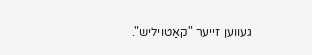געווען זייער "קאַטויליש".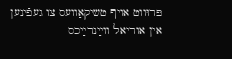פּרוּווט אויף טשיקאַוועס צו געפֿינען אין אוריאל ווײַנרײַכס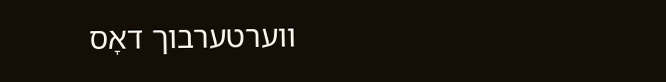ווערטערבוך דאָס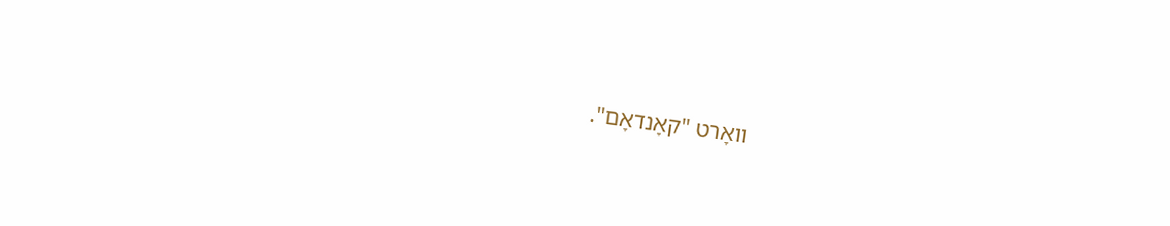וואָרט "קאָנדאָם".